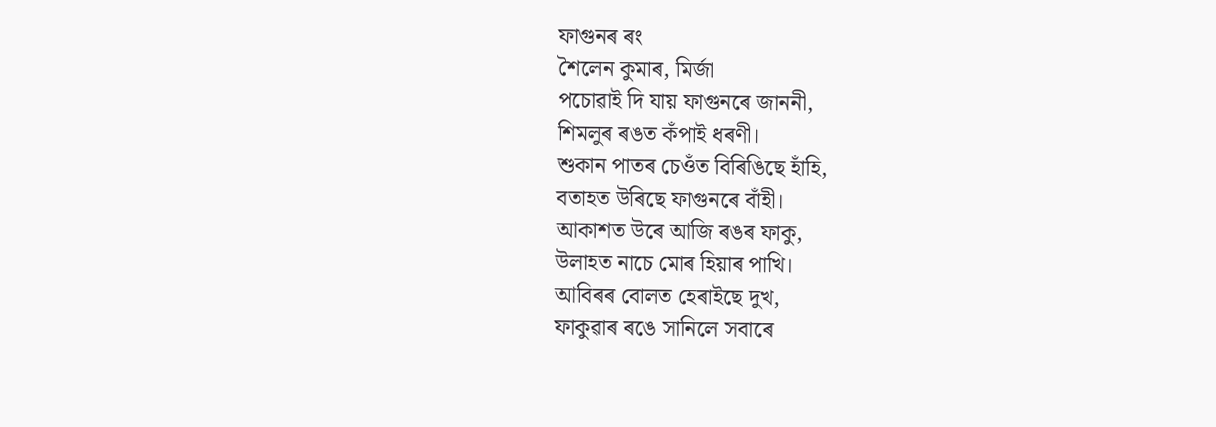ফাগুনৰ ৰং
শৈলেন কুমাৰ, মিৰ্জা
পচোৱাই দি যায় ফাগুনৰে জাননী,
শিমলুৰ ৰঙত কঁপাই ধৰণী।
শুকান পাতৰ চেওঁত বিৰিঙিছে হাঁহি,
বতাহত উৰিছে ফাগুনৰে বাঁহী।
আকাশত উৰে আজি ৰঙৰ ফাকু,
উলাহত নাচে মোৰ হিয়াৰ পাখি।
আবিৰৰ বোলত হেৰাইছে দুখ,
ফাকুৱাৰ ৰঙে সানিলে সবাৰে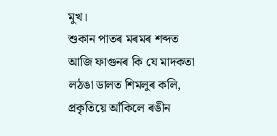মুখ।
শুকান পাতৰ মৰমৰ শব্দত
আজি ফাগুনৰ কি যে মাদকতা
লঠঙা ডালত শিমলুৰ কলি,
প্ৰকৃতিয়ে আঁকিলে ৰঙীন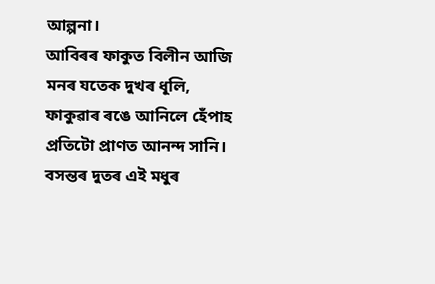আল্পনা।
আবিৰৰ ফাকুত বিলীন আজি
মনৰ যতেক দুখৰ ধূলি,
ফাকুৱাৰ ৰঙে আনিলে হেঁপাহ
প্ৰতিটো প্ৰাণত আনন্দ সানি।
বসন্তৰ দুতৰ এই মধুৰ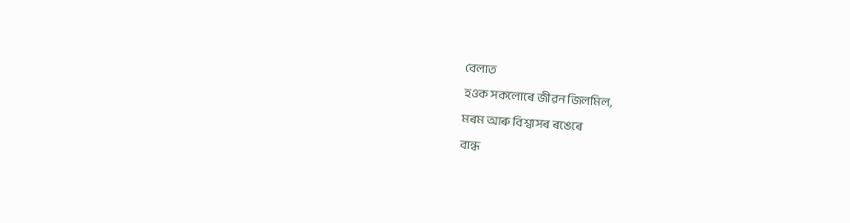বেলাত
হওক সকলোৰে জীৱন জিলমিল,
মৰম আৰু বিশ্বাসৰ ৰঙেৰে
বান্ধ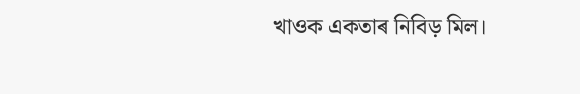খাওক একতাৰ নিবিড় মিল।